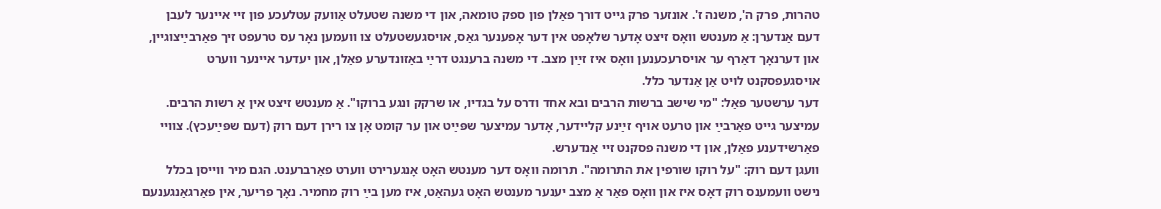טהרות, פרק ה', משנה ז'. אונזער פרק גייט דורך פאַלן פון ספק טומאה, און די משנה שטעלט אַװעק עטלעכע פון זיי איינער לעבן דעם אַנדערן: אַ מענטש װאָס זיצט אָדער שלאָפט אין דער אָפענער גאַס, אױסגעשטעלט צו װעמען נאָר עס טרעפט זיך פאַרבײַצוגיין, און דערנאָך דאַרף ער אױסרעכענען װאָס איז זײַן מצב. די משנה ברענגט דרײַ באַזונדערע פאַלן, און יעדער איינער װערט אױסגעפסקנט לױט אַן אַנדער כלל.
דער ערשטער פאַל: "מי שישב ברשות הרבים ובא אחד ודרס על בגדיו, או שרקק ונגע ברוקו". אַ מענטש זיצט אין אַ רשות הרבים. עמיצער גייט פאַרבײַ און טרעט אױף זײַנע קליידער, אָדער עמיצער שפּײַט און ער קומט אָן צו רירן דעם רוק (דעם שפּײַעכץ). צװיי פאַרשידענע פאַלן, און די משנה פסקנט זיי אַנדערש.
װעגן דעם רוק: "על רוקו שורפין את התרומה". תרומה װאָס דער מענטש האָט אָנגערירט װערט פאַרברענט. הגם מיר װייסן בכלל נישט װעמענס רוק דאָס איז און װאָס פאַר אַ מצב יענער מענטש האָט געהאַט, איז מען בײַ רוק מחמיר. נאָך פריער, אין פאַרגאַנגענעם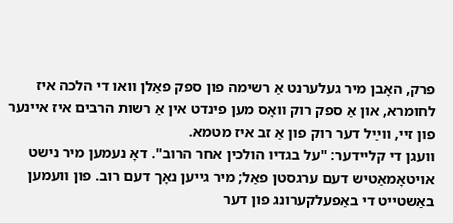פרק, האָבן מיר געלערנט אַ רשימה פון ספק פאַלן װאו די הלכה איז לחומרא, און אַ ספק רוק װאָס מען פינדט אין אַ רשות הרבים איז איינער פון זיי, װײַל דער רוק פון אַ זב איז מטמא.
װעגן די קליידער: "על בגדיו הולכין אחר הרוב". דאָ נעמען מיר נישט אױטאָמאַטיש דעם ערגסטן פאַל; מיר גייען נאָך דעם רוב. פון װעמען באַשטייט די באַפעלקערונג פון דער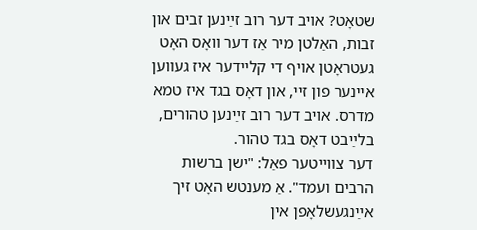שטאָט? אױב דער רוב זײַנען זבים און זבות, האַלטן מיר אַז דער װאָס האָט געטראָטן אױף די קליידער איז געװען איינער פון זיי, און דאָס בגד איז טמא מדרס. אױב דער רוב זײַנען טהורים, בלײַבט דאָס בגד טהור.
דער צװייטער פאַל: "ישן ברשות הרבים ועמד". אַ מענטש האָט זיך אײַנגעשלאָפן אין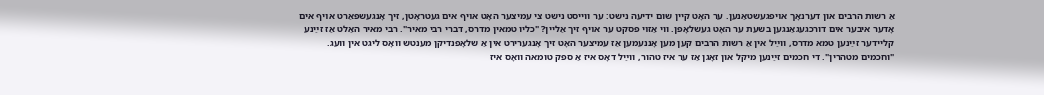אַ רשות הרבים און דערנאָך אױפגעשטאַנען. ער האָט קיין שום ידיעה נישט: ער װייסט נישט צי עמיצער האָט אױף אים געטראָטן, זיך אָנגעשפּאַרט אױף אים אָדער איבער אים דורכגעגאַנגען בשעת ער האָט געשלאָפן. װי אַזױ פסקט ער אױף זיך אַליין? "כליו טמאין מדרס, דברי רבי מאיר". רבי מאיר האַלט אַז זײַנע קליידער זײַנען טמא מדרס, װײַל אין אַ רשות הרבים קען מען אָננעמען אַז עמיצער האָט זיך אָנגערירט אין אַ שלאָפנדיקן מענטש װאָס ליגט אין װעג. "וחכמים מטהרין". די חכמים זײַנען מיקל און זאָגן אַז ער איז טהור, װײַל דאָס איז אַ ספק טומאה װאָס איז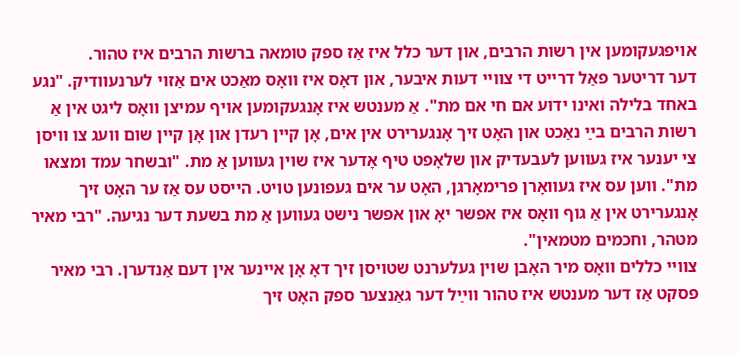אױפגעקומען אין רשות הרבים, און דער כלל איז אַז ספק טומאה ברשות הרבים איז טהור.
דער דריטער פאַל דרייט די צװיי דעות איבער, און דאָס איז װאָס מאַכט אים אַזױ לערנעװדיק. "נגע באחד בלילה ואינו ידוע אם חי אם מת". אַ מענטש איז אָנגעקומען אױף עמיצן װאָס ליגט אין אַ רשות הרבים בײַ נאַכט און האָט זיך אָנגערירט אין אים, אָן קיין רעדן און אָן קיין שום װעג צו װיסן צי יענער איז געװען לעבעדיק און שלאָפט טיף אָדער איז שױן געװען אַ מת. "ובשחר עמד ומצאו מת". װען עס איז געװאָרן פרימאָרגן, האָט ער אים געפונען טױט. הייסט עס אַז ער האָט זיך אָנגערירט אין אַ גוף װאָס איז אפשר יאָ און אפשר נישט געװען אַ מת בשעת דער נגיעה. "רבי מאיר מטהר, וחכמים מטמאין".
צװיי כללים װאָס מיר האָבן שױן געלערנט שטױסן זיך דאָ אָן איינער אין דעם אַנדערן. רבי מאיר פסקט אַז דער מענטש איז טהור װײַל דער גאַנצער ספק האָט זיך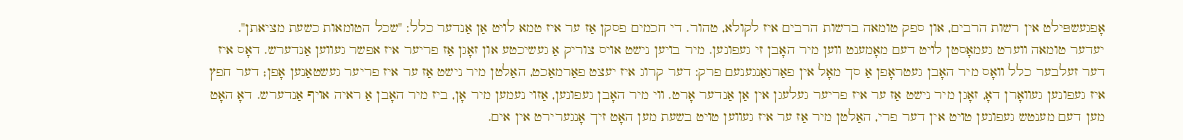אָפגעשפּילט אין רשות הרבים, און ספק טומאה ברשות הרבים איז לקולא, טהור. די חכמים פסקן אַז ער איז טמא לױט אַן אַנדער כלל: "שכל הטומאות כשעת מציאתן". יעדער טומאה װערט געמאָסטן לױט דעם מאָמענט װען מיר האָבן זי געפונען. מיר בױען נישט אױס צוריק אַ געשיכטע און זאָגן אַז פריער איז אפשר געװען אַנדערש. דאָס איז דער זעלבער כלל װאָס מיר האָבן געטראָפן אַ סך מאָל אין פאַרגאַנגענעם פרק: דער קרוג איז יעצט פאַרמאַכט, האַלטן מיר נישט אַז ער איז פריער געשטאַנען אָפן; דער חפץ איז געפונען געװאָרן דאָ, זאָגן מיר נישט אַז ער איז פריער געלעגן אין אַן אַנדער אָרט. װי מיר האָבן געפונען, אַזױ נעמען מיר אָן, ביז מיר האָבן אַ ראיה אױף אַנדערש. דאָ האָט מען דעם מענטש געפונען טױט אין דער פרי, האַלטן מיר אַז ער איז געװען טױט בשעת מען האָט זיך אָנגערירט אין אים.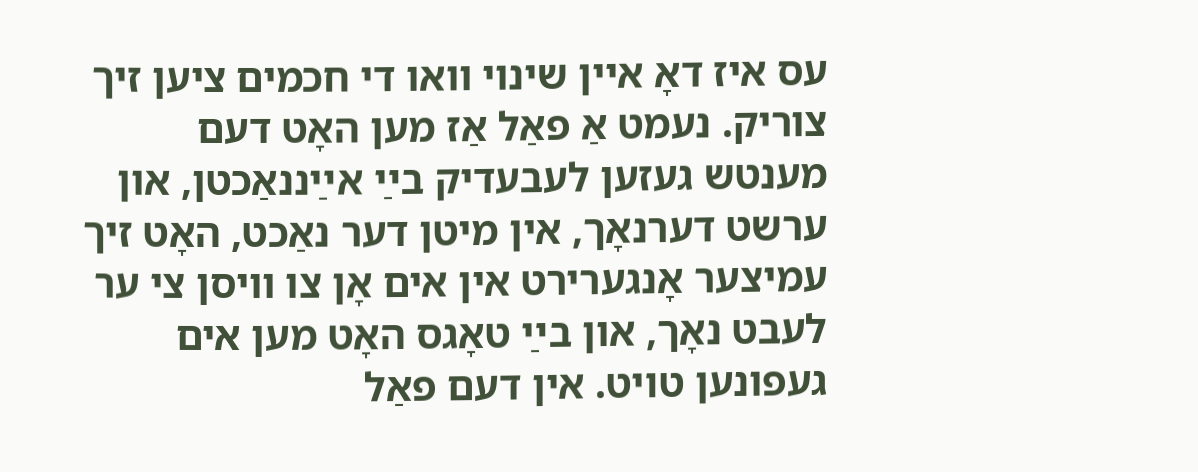עס איז דאָ איין שינוי װאו די חכמים ציען זיך צוריק. נעמט אַ פאַל אַז מען האָט דעם מענטש געזען לעבעדיק בײַ אײַננאַכטן, און ערשט דערנאָך, אין מיטן דער נאַכט, האָט זיך עמיצער אָנגערירט אין אים אָן צו װיסן צי ער לעבט נאָך, און בײַ טאָגס האָט מען אים געפונען טױט. אין דעם פאַל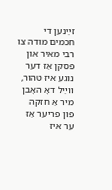זײַנען די חכמים מודה צו רבי מאיר און פסקן אַז דער נוגע איז טהור, װײַל דאָ האָבן מיר אַ חזקה פון פריער אַז ער איז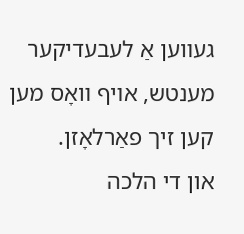געװען אַ לעבעדיקער מענטש, אױף װאָס מען קען זיך פאַרלאָזן.
און די הלכה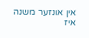אין אונזער משנה איז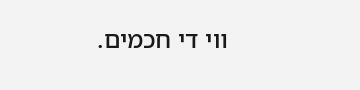װי די חכמים.